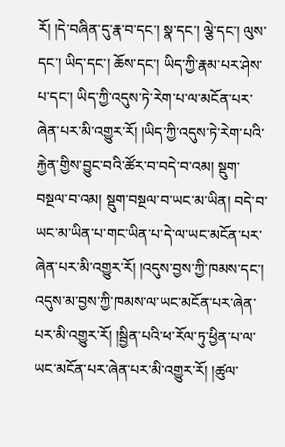རོ། །དེ་བཞིན་དུ་རྣ་བ་དང་། སྣ་དང་། ལྕེ་དང་། ལུས་དང་། ཡིད་དང་། ཆོས་དང་། ཡིད་ཀྱི་རྣམ་པར་ཤེས་པ་དང་། ཡིད་ཀྱི་འདུས་ཏེ་རེག་པ་ལ་མངོན་པར་ཞེན་པར་མི་འགྱུར་རོ། །ཡིད་ཀྱི་འདུས་ཏེ་རེག་པའི་རྐྱེན་གྱིས་བྱུང་བའི་ཚོར་བ་བདེ་བ་འམ། སྡུག་བསྔལ་བ་འམ། སྡུག་བསྔལ་བ་ཡང་མ་ཡིན། བདེ་བ་ཡང་མ་ཡིན་པ་གང་ཡིན་པ་དེ་ལ་ཡང་མངོན་པར་ཞེན་པར་མི་འགྱུར་རོ། །འདུས་བྱས་ཀྱི་ཁམས་དང་། འདུས་མ་བྱས་ཀྱི་ཁམས་ལ་ཡང་མངོན་པར་ཞེན་པར་མི་འགྱུར་རོ། །སྦྱིན་པའི་ཕ་རོལ་ཏུ་ཕྱིན་པ་ལ་ཡང་མངོན་པར་ཞེན་པར་མི་འགྱུར་རོ། །ཚུལ་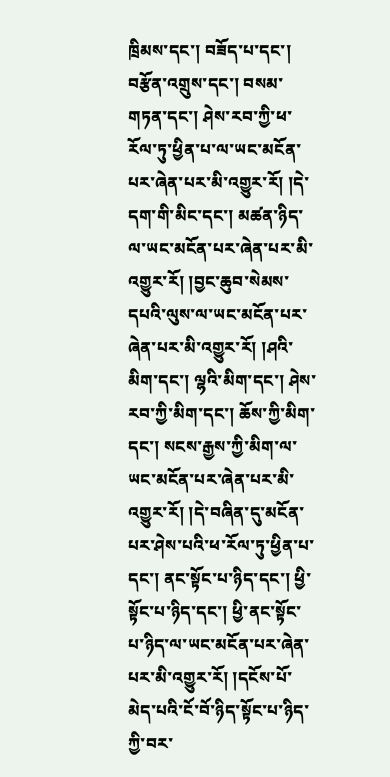ཁྲིམས་དང་། བཟོད་པ་དང་། བརྩོན་འགྲུས་དང་། བསམ་གཏན་དང་། ཤེས་རབ་ཀྱི་ཕ་རོལ་ཏུ་ཕྱིན་པ་ལ་ཡང་མངོན་པར་ཞེན་པར་མི་འགྱུར་རོ། །དེ་དག་གི་མིང་དང་། མཚན་ཉིད་ལ་ཡང་མངོན་པར་ཞེན་པར་མི་འགྱུར་རོ། །བྱང་ཆུབ་སེམས་དཔའི་ལུས་ལ་ཡང་མངོན་པར་ཞེན་པར་མི་འགྱུར་རོ། །ཤའི་མིག་དང་། ལྷའི་མིག་དང་། ཤེས་རབ་ཀྱི་མིག་དང་། ཆོས་ཀྱི་མིག་དང་། སངས་རྒྱས་ཀྱི་མིག་ལ་ཡང་མངོན་པར་ཞེན་པར་མི་འགྱུར་རོ། །དེ་བཞིན་དུ་མངོན་པར་ཤེས་པའི་ཕ་རོལ་ཏུ་ཕྱིན་པ་དང་། ནང་སྟོང་པ་ཉིད་དང་། ཕྱི་སྟོང་པ་ཉིད་དང་། ཕྱི་ནང་སྟོང་པ་ཉིད་ལ་ཡང་མངོན་པར་ཞེན་པར་མི་འགྱུར་རོ། །དངོས་པོ་མེད་པའི་ངོ་བོ་ཉིད་སྟོང་པ་ཉིད་ཀྱི་བར་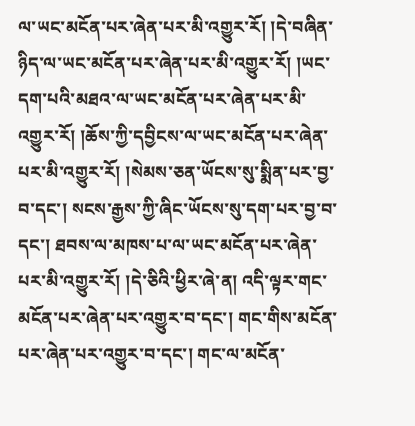ལ་ཡང་མངོན་པར་ཞེན་པར་མི་འགྱུར་རོ། །དེ་བཞིན་ཉིད་ལ་ཡང་མངོན་པར་ཞེན་པར་མི་འགྱུར་རོ། །ཡང་དག་པའི་མཐའ་ལ་ཡང་མངོན་པར་ཞེན་པར་མི་འགྱུར་རོ། །ཆོས་ཀྱི་དབྱིངས་ལ་ཡང་མངོན་པར་ཞེན་པར་མི་འགྱུར་རོ། །སེམས་ཅན་ཡོངས་སུ་སྨིན་པར་བྱ་བ་དང་། སངས་རྒྱས་ཀྱི་ཞིང་ཡོངས་སུ་དག་པར་བྱ་བ་དང་། ཐབས་ལ་མཁས་པ་ལ་ཡང་མངོན་པར་ཞེན་པར་མི་འགྱུར་རོ། །དེ་ཅིའི་ཕྱིར་ཞེ་ན། འདི་ལྟར་གང་མངོན་པར་ཞེན་པར་འགྱུར་བ་དང་། གང་གིས་མངོན་པར་ཞེན་པར་འགྱུར་བ་དང་། གང་ལ་མངོན་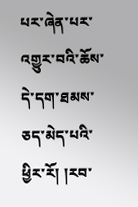པར་ཞེན་པར་འགྱུར་བའི་ཆོས་དེ་དག་ཐམས་ཅད་མེད་པའི་ཕྱིར་རོ། །རབ་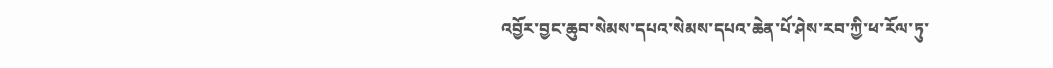འབྱོར་བྱང་ཆུབ་སེམས་དཔའ་སེམས་དཔའ་ཆེན་པོ་ཤེས་རབ་ཀྱི་ཕ་རོལ་ཏུ་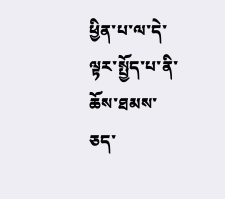ཕྱིན་པ་ལ་དེ་ལྟར་སྤྱོད་པ་ནི་ཆོས་ཐམས་ཅད་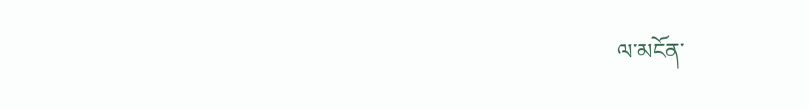ལ་མངོན་